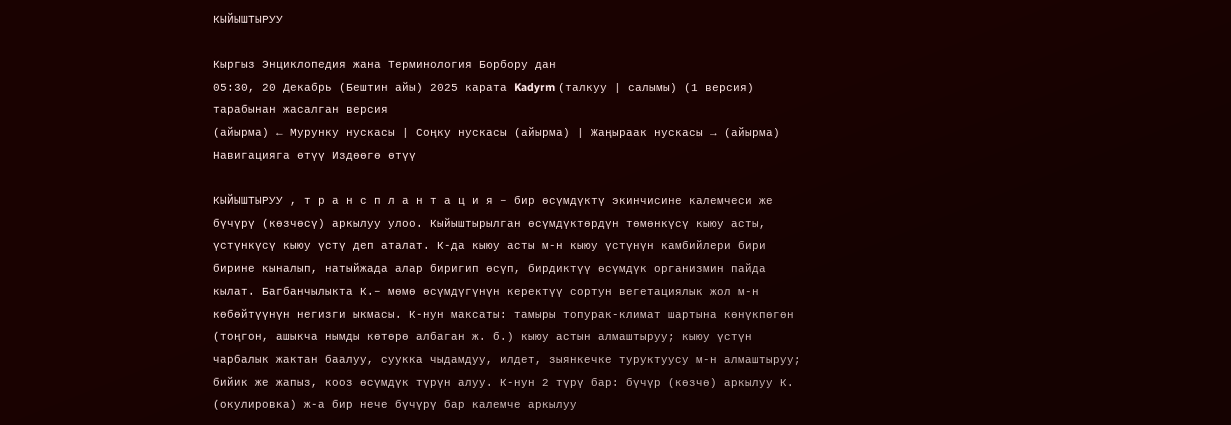КЫЙЫШТЫРУУ

Кыргыз Энциклопедия жана Терминология Борбору дан
05:30, 20 Декабрь (Бештин айы) 2025 карата Kadyrm (талкуу | салымы) (1 версия) тарабынан жасалган версия
(айырма) ← Мурунку нускасы | Соңку нускасы (айырма) | Жаңыраак нускасы → (айырма)
Навигацияга өтүү Издөөгө өтүү

КЫЙЫШТЫРУУ , т р а н с п л а н т а ц и я – бир өсүмдүктү экинчисине калемчеси же бүчүрү (көзчөсү) аркылуу улоо. Кыйыштырылган өсүмдүктөрдүн төмөнкүсү кыюу асты, үстүнкүсү кыюу үстү деп аталат. К-да кыюу асты м-н кыюу үстүнүн камбийлери бири бирине кыналып, натыйжада алар биригип өсүп, бирдиктүү өсүмдүк организмин пайда кылат. Багбанчылыкта К.– мөмө өсүмдүгүнүн керектүү сортун вегетациялык жол м-н көбөйтүүнүн негизги ыкмасы. К-нун максаты: тамыры топурак-климат шартына көнүкпөгөн (тоңгон, ашыкча нымды көтөрө албаган ж. б.) кыюу астын алмаштыруу; кыюу үстүн чарбалык жактан баалуу, суукка чыдамдуу, илдет, зыянкечке туруктуусу м-н алмаштыруу; бийик же жапыз, кооз өсүмдүк түрүн алуу. К-нун 2 түрү бар: бүчүр (көзчө) аркылуу К. (окулировка) ж-а бир нече бүчүрү бар калемче аркылуу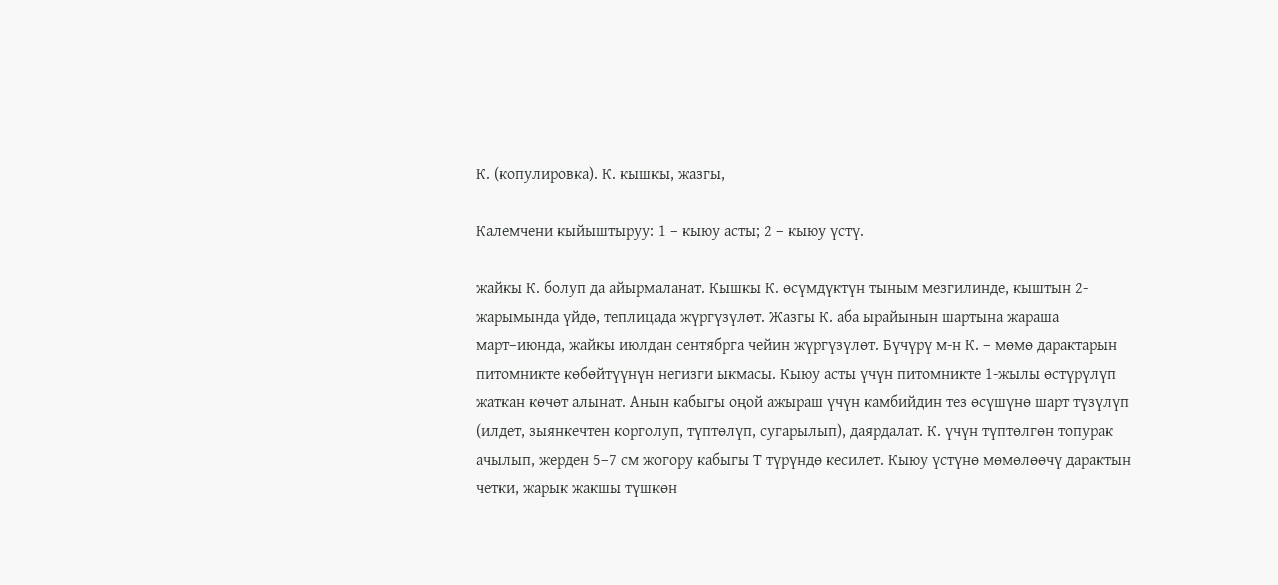К. (копулировка). К. кышкы, жазгы,

Калемчени кыйыштыруу: 1 – кыюу асты; 2 – кыюу үстү.

жайкы К. болуп да айырмаланат. Кышкы К. өсүмдүктүн тыным мезгилинде, кыштын 2-жарымында үйдө, теплицада жүргүзүлөт. Жазгы К. аба ырайынын шартына жараша март–июнда, жайкы июлдан сентябрга чейин жүргүзүлөт. Бүчүрү м-н К. – мөмө дарактарын питомникте көбөйтүүнүн негизги ыкмасы. Кыюу асты үчүн питомникте 1-жылы өстүрүлүп жаткан көчөт алынат. Анын кабыгы оңой ажыраш үчүн камбийдин тез өсүшүнө шарт түзүлүп (илдет, зыянкечтен корголуп, түптөлүп, сугарылып), даярдалат. К. үчүн түптөлгөн топурак ачылып, жерден 5–7 см жогору кабыгы Т түрүндө кесилет. Кыюу үстүнө мөмөлөөчү дарактын четки, жарык жакшы түшкөн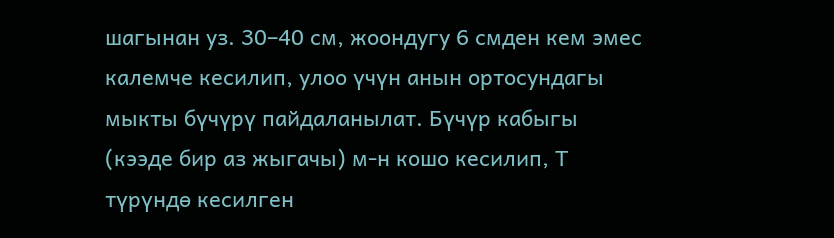шагынан уз. 30–40 см, жоондугу 6 смден кем эмес калемче кесилип, улоо үчүн анын ортосундагы мыкты бүчүрү пайдаланылат. Бүчүр кабыгы (кээде бир аз жыгачы) м-н кошо кесилип, Т түрүндө кесилген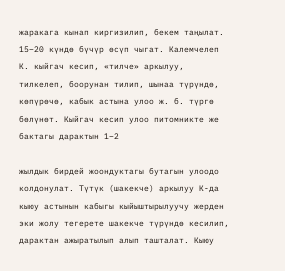жаракага кынап киргизилип, бекем таңылат. 15–20 күндө бүчүр өсүп чыгат. Калемчелеп К. кыйгач кесип, «тилче» аркылуу, тилкелеп, боорунан тилип, шынаа түрүндө, көпүрөчө, кабык астына улоо ж. б. түргө бөлүнөт. Кыйгач кесип улоо питомникте же бактагы дарактын 1–2

жылдык бирдей жоондуктагы бутагын улоодо колдонулат. Түтүк (шакекче) аркылуу К-да кыюу астынын кабыгы кыйыштырылуучу жерден эки жолу тегерете шакекче түрүндө кесилип, дарактан ажыратылып алып ташталат. Кыюу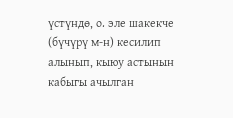үстүндө, о. эле шакекче (бүчүрү м-н) кесилип алынып, кыюу астынын кабыгы ачылган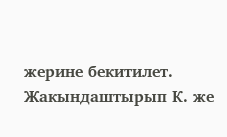жерине бекитилет. Жакындаштырып К. же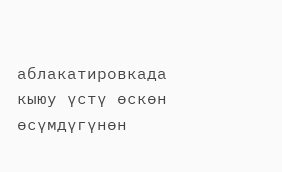аблакатировкада кыюу үстү өскөн өсүмдүгүнөн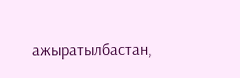ажыратылбастан,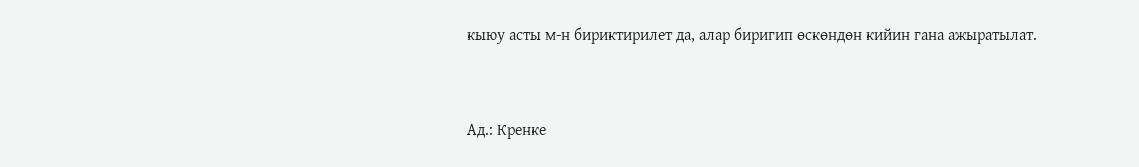кыюу асты м-н бириктирилет да, алар биригип өскөндөн кийин гана ажыратылат.


Ад.: Кренке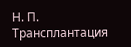Н. П. Трансплантация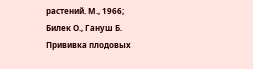растений. М., 1966; Билек О., Гануш Б. Прививка плодовых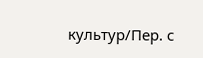культур/Пер. с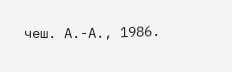чеш. А.-А., 1986.